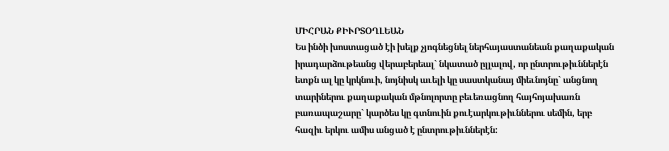ՄԻՀՐԱՆ ՔԻՒՐՏՕՂԼԵԱՆ
Ես ինծի խոստացած էի խելք չյոգնեցնել ներհայաստանեան քաղաքական իրադարձութեանց վերաբերեալ` նկատած ըլլալով, որ ընտրութիւններէն ետքն ալ կը կրկնուի, նոյնիսկ աւելի կը սաստկանայ միեւնոյնը` անցնող տարիներու քաղաքական մթնոլորտը բեւեռացնող հայհոյախառն բառապաշարը` կարծես կը գտնուին քուէարկութիւններու սեմին, երբ հազիւ երկու ամիս անցած է ընտրութիւններէն: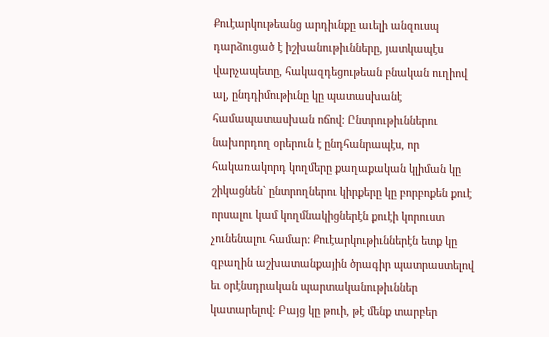Քուէարկութեանց արդիւնքը աւելի անզուսպ դարձուցած է իշխանութիւնները, յատկապէս վարչապետը, հակազդեցութեան բնական ուղիով ալ, ընդդիմութիւնը կը պատասխանէ համապատասխան ոճով: Ընտրութիւններու նախորդող օրերուն է ընդհանրապէս, որ հակառակորդ կողմերը քաղաքական կլիման կը շիկացնեն` ընտրողներու կիրքերը կը բորբոքեն քուէ որսալու կամ կողմնակիցներէն քուէի կորուստ չունենալու համար: Քուէարկութիւններէն ետք կը զբաղին աշխատանքային ծրագիր պատրաստելով եւ օրէնսդրական պարտականութիւններ կատարելով: Բայց կը թուի, թէ մենք տարբեր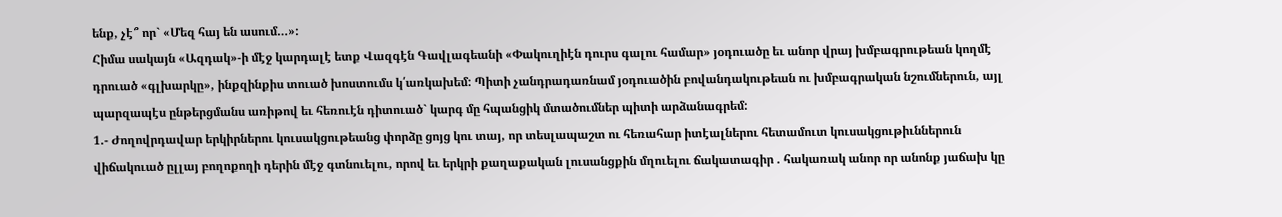ենք, չէ՞ որ` «Մեզ հայ են ասում…»:
Հիմա սակայն «Ազդակ»-ի մէջ կարդալէ ետք Վազգէն Գավլագեանի «Փակուղիէն դուրս գալու համար» յօդուածը եւ անոր վրայ խմբագրութեան կողմէ դրուած «գլխարկը», ինքզինքիս տուած խոստումս կ՛առկախեմ: Պիտի չանդրադառնամ յօդուածին բովանդակութեան ու խմբագրական նշումներուն, այլ պարզապէս ընթերցմանս առիթով եւ հեռուէն դիտուած` կարգ մը հպանցիկ մտածումներ պիտի արձանագրեմ:
1.- Ժողովրդավար երկիրներու կուսակցութեանց փորձը ցոյց կու տայ, որ տեսլապաշտ ու հեռահար իտէալներու հետամուտ կուսակցութիւններուն վիճակուած ըլլայ բողոքողի դերին մէջ գտնուելու, որով եւ երկրի քաղաքական լուսանցքին մղուելու ճակատագիր . հակառակ անոր որ անոնք յաճախ կը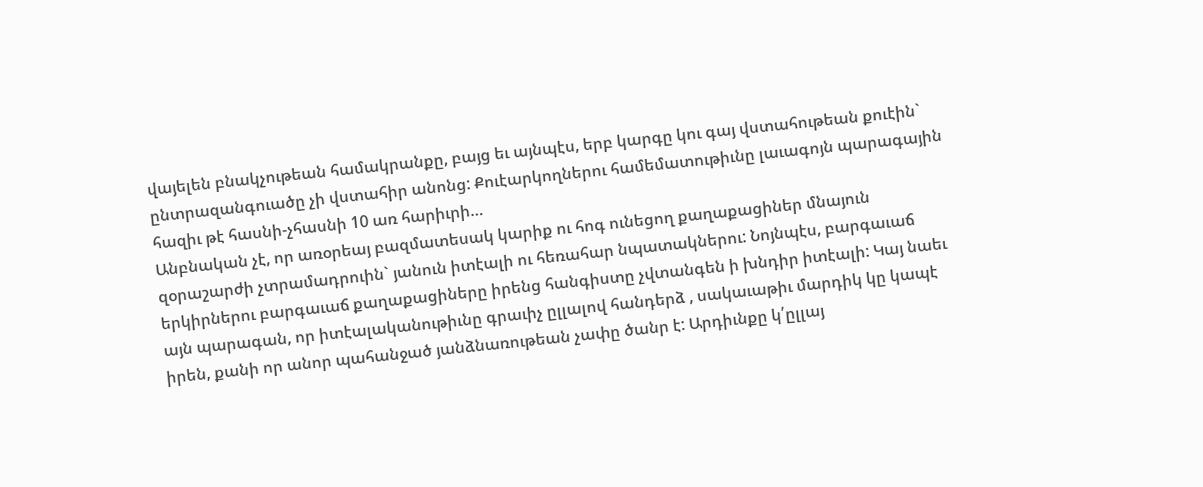վայելեն բնակչութեան համակրանքը, բայց եւ այնպէս, երբ կարգը կու գայ վստահութեան քուէին` ընտրազանգուածը չի վստահիր անոնց: Քուէարկողներու համեմատութիւնը լաւագոյն պարագային հազիւ թէ հասնի-չհասնի 10 առ հարիւրի…
Անբնական չէ, որ առօրեայ բազմատեսակ կարիք ու հոգ ունեցող քաղաքացիներ մնայուն զօրաշարժի չտրամադրուին` յանուն իտէալի ու հեռահար նպատակներու: Նոյնպէս, բարգաւաճ երկիրներու բարգաւաճ քաղաքացիները իրենց հանգիստը չվտանգեն ի խնդիր իտէալի: Կայ նաեւ այն պարագան, որ իտէալականութիւնը գրաւիչ ըլլալով հանդերձ , սակաւաթիւ մարդիկ կը կապէ իրեն, քանի որ անոր պահանջած յանձնառութեան չափը ծանր է: Արդիւնքը կ՛ըլլայ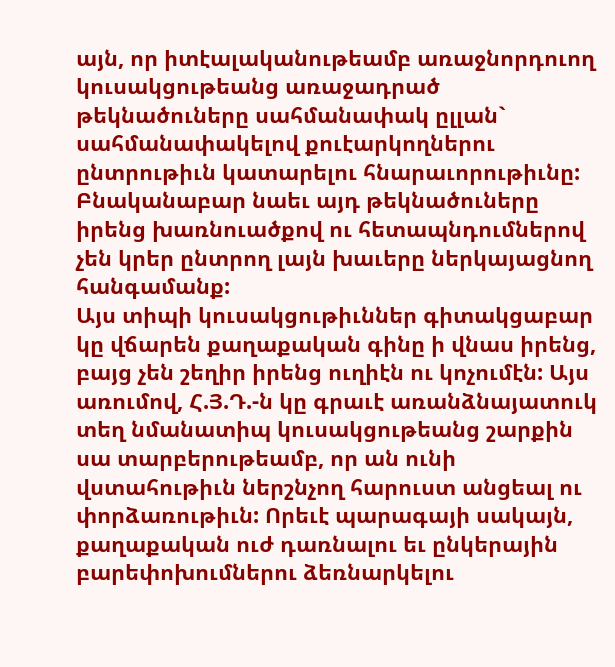այն, որ իտէալականութեամբ առաջնորդուող կուսակցութեանց առաջադրած թեկնածուները սահմանափակ ըլլան` սահմանափակելով քուէարկողներու ընտրութիւն կատարելու հնարաւորութիւնը:
Բնականաբար նաեւ այդ թեկնածուները իրենց խառնուածքով ու հետապնդումներով չեն կրեր ընտրող լայն խաւերը ներկայացնող հանգամանք:
Այս տիպի կուսակցութիւններ գիտակցաբար կը վճարեն քաղաքական գինը ի վնաս իրենց, բայց չեն շեղիր իրենց ուղիէն ու կոչումէն: Այս առումով, Հ.Յ.Դ.-ն կը գրաւէ առանձնայատուկ տեղ նմանատիպ կուսակցութեանց շարքին սա տարբերութեամբ, որ ան ունի վստահութիւն ներշնչող հարուստ անցեալ ու փորձառութիւն: Որեւէ պարագայի սակայն, քաղաքական ուժ դառնալու եւ ընկերային բարեփոխումներու ձեռնարկելու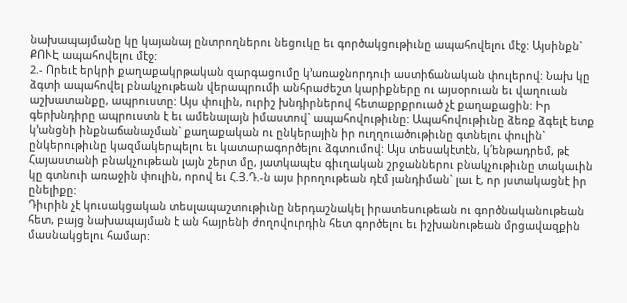նախապայմանը կը կայանայ ընտրողներու նեցուկը եւ գործակցութիւնը ապահովելու մէջ: Այսինքն` ՔՈՒԷ ապահովելու մէջ:
2.- Որեւէ երկրի քաղաքակրթական զարգացումը կ՚առաջնորդուի աստիճանական փուլերով: Նախ կը ձգտի ապահովել բնակչութեան վերապրումի անհրաժեշտ կարիքները ու այսօրուան եւ վաղուան աշխատանքը, ապրուստը: Այս փուլին, ուրիշ խնդիրներով հետաքրքրուած չէ քաղաքացին: Իր գերխնդիրը ապրուստն է եւ ամենալայն իմաստով` ապահովութիւնը: Ապահովութիւնը ձեռք ձգելէ ետք կ՚անցնի ինքնաճանաչման` քաղաքական ու ընկերային իր ուղղուածութիւնը գտնելու փուլին` ընկերութիւնը կազմակերպելու եւ կատարագործելու ձգտումով: Այս տեսակէտէն, կ՛ենթադրեմ, թէ Հայաստանի բնակչութեան լայն շերտ մը, յատկապէս գիւղական շրջաններու բնակչութիւնը տակաւին կը գտնուի առաջին փուլին, որով եւ Հ.Յ.Դ.-ն այս իրողութեան դէմ յանդիման` լաւ է, որ յստակացնէ իր ընելիքը:
Դիւրին չէ կուսակցական տեսլապաշտութիւնը ներդաշնակել իրատեսութեան ու գործնականութեան հետ, բայց նախապայման է ան հայրենի ժողովուրդին հետ գործելու եւ իշխանութեան մրցավազքին մասնակցելու համար: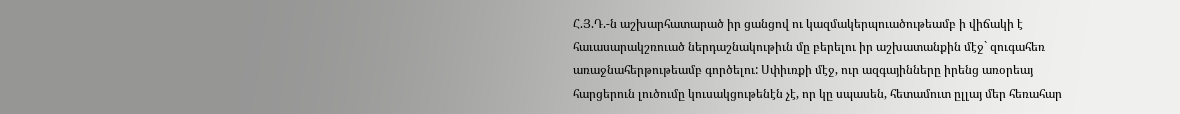Հ.Յ.Դ.-ն աշխարհատարած իր ցանցով ու կազմակերպուածութեամբ ի վիճակի է հաւասարակշռուած ներդաշնակութիւն մը բերելու իր աշխատանքին մէջ` զուգահեռ առաջնահերթութեամբ գործելու: Սփիւռքի մէջ, ուր ազգայինները իրենց առօրեայ հարցերուն լուծումը կուսակցութենէն չէ, որ կը սպասեն, հետամուտ ըլլայ մեր հեռահար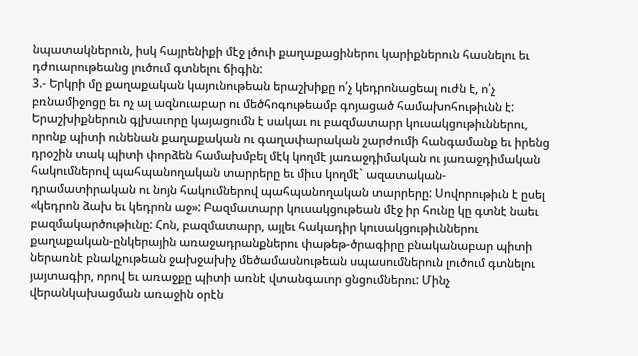նպատակներուն, իսկ հայրենիքի մէջ լծուի քաղաքացիներու կարիքներուն հասնելու եւ դժուարութեանց լուծում գտնելու ճիգին:
3.- Երկրի մը քաղաքական կայունութեան երաշխիքը ո՛չ կեդրոնացեալ ուժն է, ո՛չ բռնամիջոցը եւ ոչ ալ ազնուաբար ու մեծհոգութեամբ գոյացած համախոհութիւնն է: Երաշխիքներուն գլխաւորը կայացումն է սակաւ ու բազմատարր կուսակցութիւններու, որոնք պիտի ունենան քաղաքական ու գաղափարական շարժումի հանգամանք եւ իրենց դրօշին տակ պիտի փորձեն համախմբել մէկ կողմէ յառաջդիմական ու յառաջդիմական հակումներով պահպանողական տարրերը եւ միւս կողմէ` ազատական-դրամատիրական ու նոյն հակումներով պահպանողական տարրերը: Սովորութիւն է ըսել «կեդրոն ձախ եւ կեդրոն աջ»: Բազմատարր կուսակցութեան մէջ իր հունը կը գտնէ նաեւ բազմակարծութիւնը: Հոն, բազմատարր, այլեւ հակադիր կուսակցութիւններու քաղաքական-ընկերային առաջադրանքներու փաթեթ-ծրագիրը բնականաբար պիտի ներառնէ բնակչութեան ջախջախիչ մեծամասնութեան սպասումներուն լուծում գտնելու յայտագիր, որով եւ առաջքը պիտի առնէ վտանգաւոր ցնցումներու: Մինչ վերանկախացման առաջին օրէն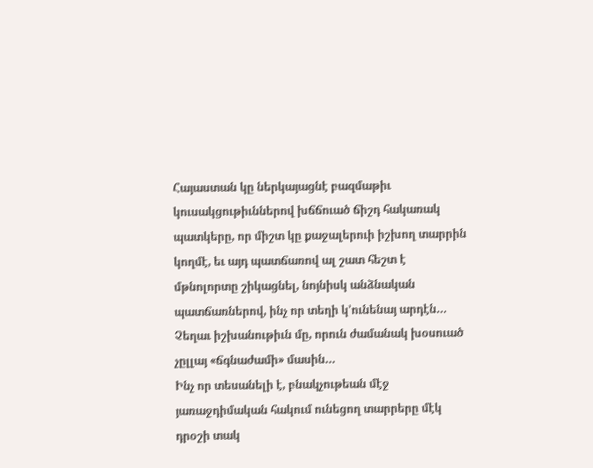Հայաստան կը ներկայացնէ բազմաթիւ կուսակցութիւններով խճճուած ճիշդ հակառակ պատկերը, որ միշտ կը քաջալերուի իշխող տարրին կողմէ, եւ այդ պատճառով ալ շատ հեշտ է մթնոլորտը շիկացնել, նոյնիսկ անձնական պատճառներով, ինչ որ տեղի կ՚ունենայ արդէն… Չեղաւ իշխանութիւն մը, որուն ժամանակ խօսուած չըլլայ «ճգնաժամի» մասին…
Ինչ որ տեսանելի է, բնակչութեան մէջ յառաջդիմական հակում ունեցող տարրերը մէկ դրօշի տակ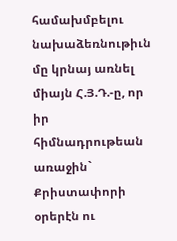համախմբելու նախաձեռնութիւն մը կրնայ առնել միայն Հ.Յ.Դ.-ը, որ իր հիմնադրութեան առաջին` Քրիստափորի օրերէն ու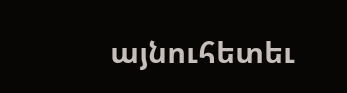այնուհետեւ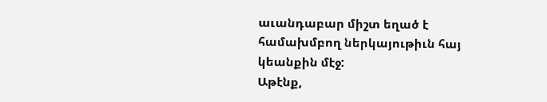աւանդաբար միշտ եղած է համախմբող ներկայութիւն հայ կեանքին մէջ:
Աթէնք,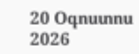20 Օգոստոս 2026